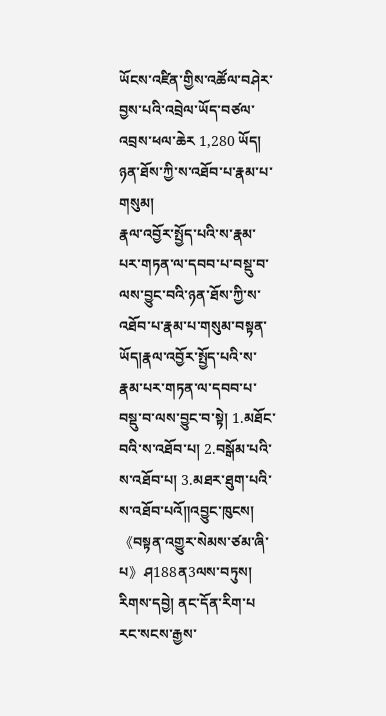ཡོངས་འཛིན་གྱིས་འཚོལ་བཤེར་བྱས་པའི་འབྲེལ་ཡོད་བཙལ་འབྲས་ཕལ་ཆེར 1,280 ཡོད།
ཉན་ཐོས་ཀྱི་ས་འཐོབ་པ་རྣམ་པ་གསུམ།
རྣལ་འབྱོར་སྤྱོད་པའི་ས་རྣམ་པར་གཏན་ལ་དབབ་པ་བསྡུ་བ་ལས་བྱུང་བའི་ཉན་ཐོས་ཀྱི་ས་འཐོབ་པ་རྣམ་པ་གསུམ་བསྟན་ཡོད།རྣལ་འབྱོར་སྤྱོད་པའི་ས་རྣམ་པར་གཏན་ལ་དབབ་པ་བསྡུ་བ་ལས་བྱུང་བ་སྟེ། 1.མཐོང་བའི་ས་འཐོབ་པ། 2.བསྒོམ་པའི་ས་འཐོབ་པ། 3.མཐར་ཐུག་པའི་ས་འཐོབ་པའོ༎འབྱུང་ཁུངས། 《བསྟན་འགྱུར་སེམས་ཙམ་ཞི་པ》ཤ188ན3ལས་བཏུས། རིགས་དབྱེ། ནང་དོན་རིག་པ
རང་སངས་རྒྱས་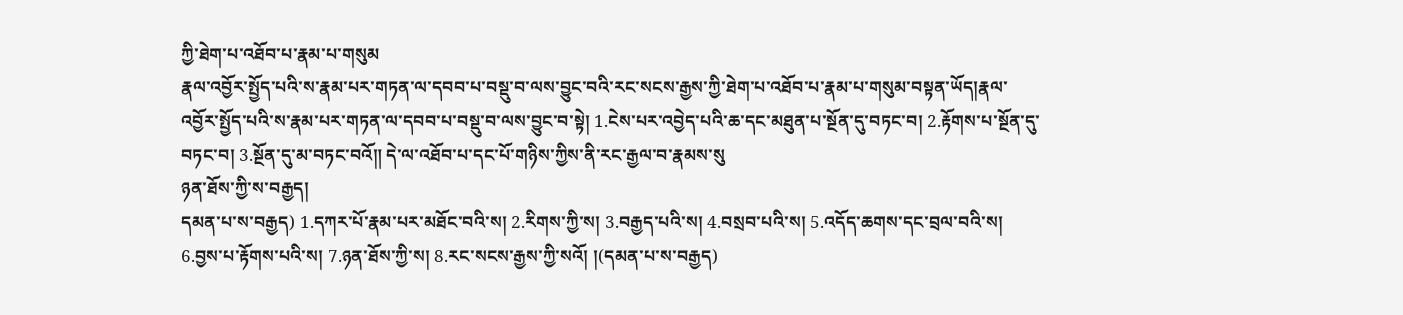ཀྱི་ཐེག་པ་འཐོབ་པ་རྣམ་པ་གསུམ
རྣལ་འབྱོར་སྤྱོད་པའི་ས་རྣམ་པར་གཏན་ལ་དབབ་པ་བསྡུ་བ་ལས་བྱུང་བའི་རང་སངས་རྒྱས་ཀྱི་ཐེག་པ་འཐོབ་པ་རྣམ་པ་གསུམ་བསྟན་ཡོད།རྣལ་འབྱོར་སྤྱོད་པའི་ས་རྣམ་པར་གཏན་ལ་དབབ་པ་བསྡུ་བ་ལས་བྱུང་བ་སྟེ། 1.ངེས་པར་འབྱེད་པའི་ཆ་དང་མཐུན་པ་སྔོན་དུ་བཏང་བ། 2.རྟོགས་པ་སྔོན་དུ་བཏང་བ། 3.སྔོན་དུ་མ་བཏང་བའོ༎ དེ་ལ་འཐོབ་པ་དང་པོ་གཉིས་ཀྱིས་ནི་རང་རྒྱལ་བ་རྣམས་སུ
ཉན་ཐོས་ཀྱི་ས་བརྒྱད།
དམན་པ་ས་བརྒྱད) 1.དཀར་པོ་རྣམ་པར་མཐོང་བའི་ས། 2.རིགས་ཀྱི་ས། 3.བརྒྱད་པའི་ས། 4.བསྲབ་པའི་ས། 5.འདོད་ཆགས་དང་བྲལ་བའི་ས། 6.བྱས་པ་རྟོགས་པའི་ས། 7.ཉན་ཐོས་ཀྱི་ས། 8.རང་སངས་རྒྱས་ཀྱི་སའོ། །(དམན་པ་ས་བརྒྱད)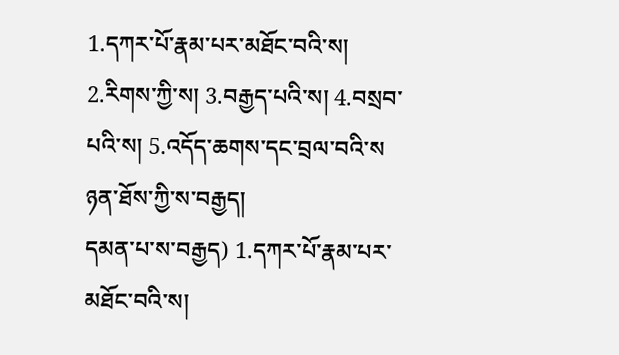1.དཀར་པོ་རྣམ་པར་མཐོང་བའི་ས། 2.རིགས་ཀྱི་ས། 3.བརྒྱད་པའི་ས། 4.བསྲབ་པའི་ས། 5.འདོད་ཆགས་དང་བྲལ་བའི་ས
ཉན་ཐོས་ཀྱི་ས་བརྒྱད།
དམན་པ་ས་བརྒྱད) 1.དཀར་པོ་རྣམ་པར་མཐོང་བའི་ས།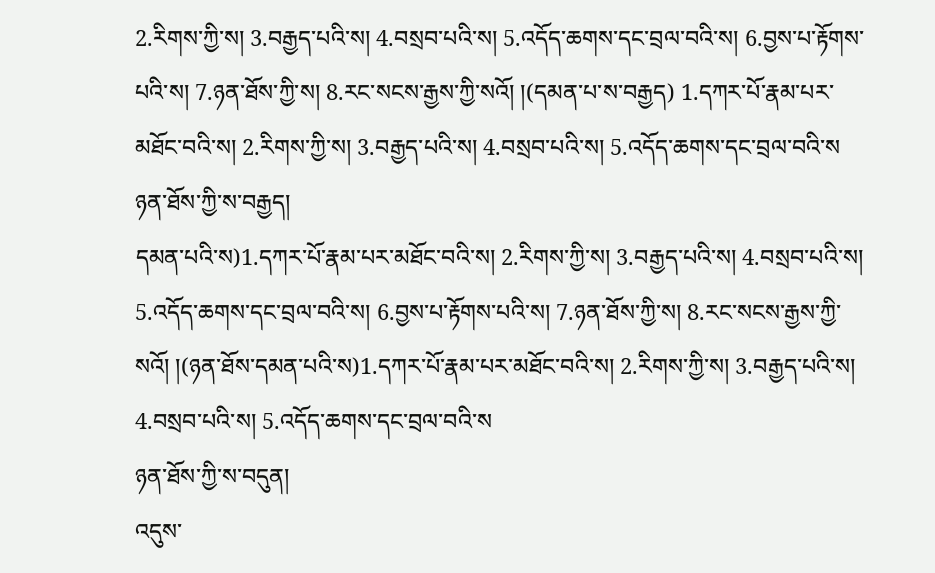2.རིགས་ཀྱི་ས། 3.བརྒྱད་པའི་ས། 4.བསྲབ་པའི་ས། 5.འདོད་ཆགས་དང་བྲལ་བའི་ས། 6.བྱས་པ་རྟོགས་པའི་ས། 7.ཉན་ཐོས་ཀྱི་ས། 8.རང་སངས་རྒྱས་ཀྱི་སའོ། །(དམན་པ་ས་བརྒྱད) 1.དཀར་པོ་རྣམ་པར་མཐོང་བའི་ས། 2.རིགས་ཀྱི་ས། 3.བརྒྱད་པའི་ས། 4.བསྲབ་པའི་ས། 5.འདོད་ཆགས་དང་བྲལ་བའི་ས
ཉན་ཐོས་ཀྱི་ས་བརྒྱད།
དམན་པའི་ས)1.དཀར་པོ་རྣམ་པར་མཐོང་བའི་ས། 2.རིགས་ཀྱི་ས། 3.བརྒྱད་པའི་ས། 4.བསྲབ་པའི་ས། 5.འདོད་ཆགས་དང་བྲལ་བའི་ས། 6.བྱས་པ་རྟོགས་པའི་ས། 7.ཉན་ཐོས་ཀྱི་ས། 8.རང་སངས་རྒྱས་ཀྱི་སའོ། །(ཉན་ཐོས་དམན་པའི་ས)1.དཀར་པོ་རྣམ་པར་མཐོང་བའི་ས། 2.རིགས་ཀྱི་ས། 3.བརྒྱད་པའི་ས། 4.བསྲབ་པའི་ས། 5.འདོད་ཆགས་དང་བྲལ་བའི་ས
ཉན་ཐོས་ཀྱི་ས་བདུན།
འདུས་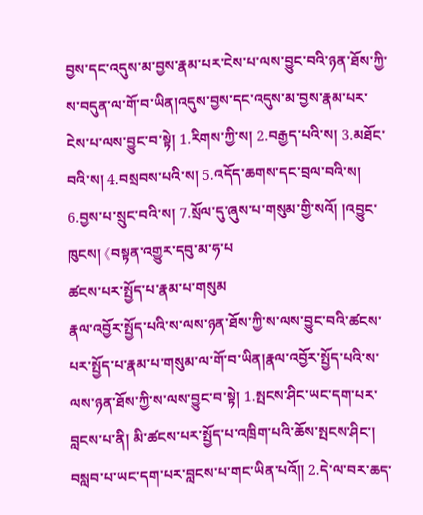བྱས་དང་འདུས་མ་བྱས་རྣམ་པར་ངེས་པ་ལས་བྱུང་བའི་ཉན་ཐོས་ཀྱི་ས་བདུན་ལ་གོ་བ་ཡིན།འདུས་བྱས་དང་འདུས་མ་བྱས་རྣམ་པར་ངེས་པ་ལས་བྱུང་བ་སྟེ། 1.རིགས་ཀྱི་ས། 2.བརྒྱད་པའི་ས། 3.མཐོང་བའི་ས། 4.བསྲབས་པའི་ས། 5.འདོད་ཆགས་དང་བྲལ་བའི་ས། 6.བྱས་པ་སྲུང་བའི་ས། 7.སྲོལ་དུ་ཞུས་པ་གསུམ་གྱི་སའོ། །འབྱུང་ཁུངས། 《བསྟན་འགྱུར་དབུ་མ་ཧ་པ
ཚངས་པར་སྤྱོད་པ་རྣམ་པ་གསུམ
རྣལ་འབྱོར་སྤྱོད་པའི་ས་ལས་ཉན་ཐོས་ཀྱི་ས་ལས་བྱུང་བའི་ཚངས་པར་སྤྱོད་པ་རྣམ་པ་གསུམ་ལ་གོ་བ་ཡིན།རྣལ་འབྱོར་སྤྱོད་པའི་ས་ལས་ཉན་ཐོས་ཀྱི་ས་ལས་བྱུང་བ་སྟེ། 1.སྤངས་ཤིང་ཡང་དག་པར་བླངས་པ་ནི། མི་ཚངས་པར་སྤྱོད་པ་འཁྲིག་པའི་ཆོས་སྤངས་ཤིང་། བསླབ་པ་ཡང་དག་པར་བླངས་པ་གང་ཡིན་པའོ༎ 2.དེ་ལ་བར་ཆད་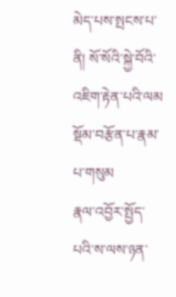མེད་པས་སྤངས་པ་ནི། སོ་སོའི་སྐྱེ་བོའི་འཇིག་རྟེན་པའི་ལམ
སྡོམ་བརྩོན་པ་རྣམ་པ་གསུམ
རྣལ་འབྱོར་སྤྱོད་པའི་ས་ལས་ཉན་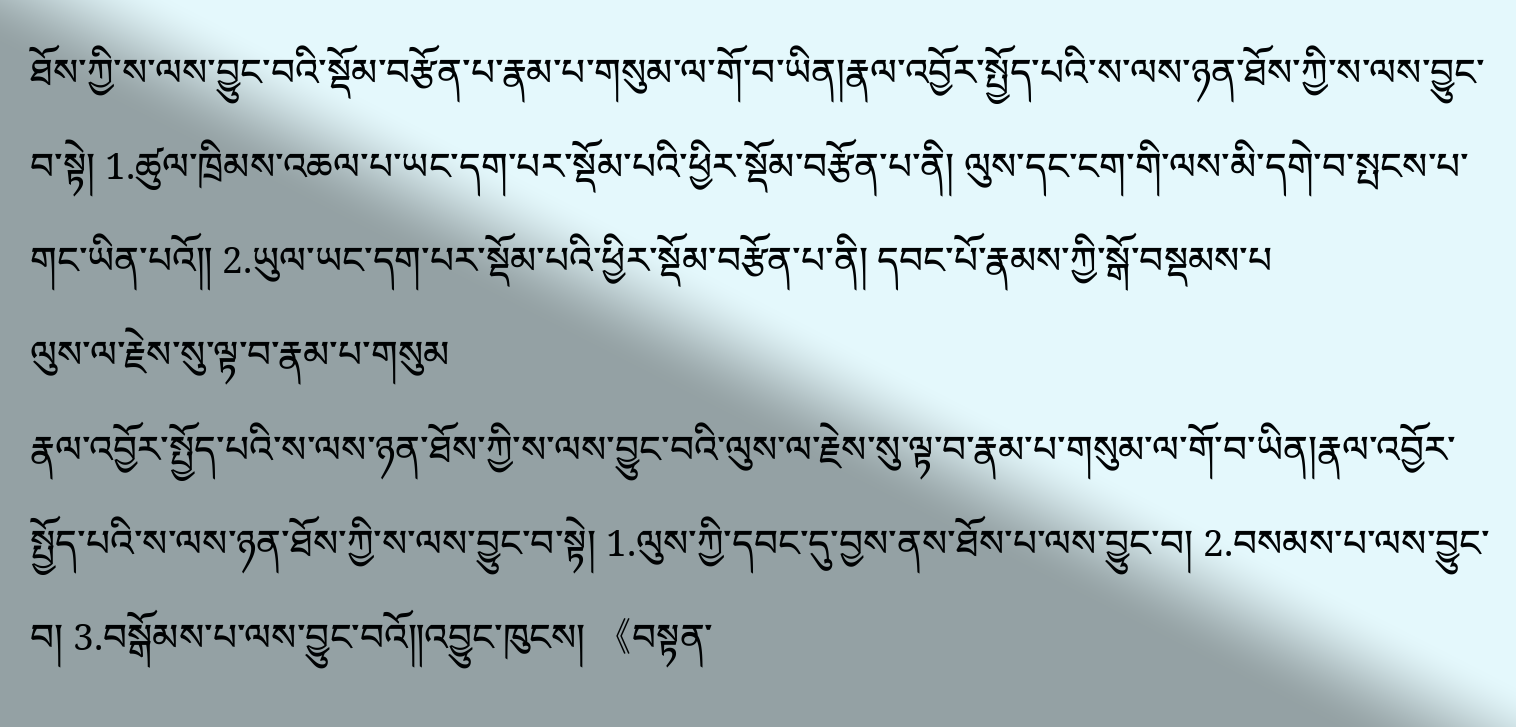ཐོས་ཀྱི་ས་ལས་བྱུང་བའི་སྡོམ་བརྩོན་པ་རྣམ་པ་གསུམ་ལ་གོ་བ་ཡིན།རྣལ་འབྱོར་སྤྱོད་པའི་ས་ལས་ཉན་ཐོས་ཀྱི་ས་ལས་བྱུང་བ་སྟེ། 1.ཚུལ་ཁྲིམས་འཆལ་པ་ཡང་དག་པར་སྡོམ་པའི་ཕྱིར་སྡོམ་བརྩོན་པ་ནི། ལུས་དང་ངག་གི་ལས་མི་དགེ་བ་སྤངས་པ་གང་ཡིན་པའོ༎ 2.ཡུལ་ཡང་དག་པར་སྡོམ་པའི་ཕྱིར་སྡོམ་བརྩོན་པ་ནི། དབང་པོ་རྣམས་ཀྱི་སྒོ་བསྡམས་པ
ལུས་ལ་རྗེས་སུ་ལྟ་བ་རྣམ་པ་གསུམ
རྣལ་འབྱོར་སྤྱོད་པའི་ས་ལས་ཉན་ཐོས་ཀྱི་ས་ལས་བྱུང་བའི་ལུས་ལ་རྗེས་སུ་ལྟ་བ་རྣམ་པ་གསུམ་ལ་གོ་བ་ཡིན།རྣལ་འབྱོར་སྤྱོད་པའི་ས་ལས་ཉན་ཐོས་ཀྱི་ས་ལས་བྱུང་བ་སྟེ། 1.ལུས་ཀྱི་དབང་དུ་བྱས་ནས་ཐོས་པ་ལས་བྱུང་བ། 2.བསམས་པ་ལས་བྱུང་བ། 3.བསྒོམས་པ་ལས་བྱུང་བའོ༎འབྱུང་ཁུངས། 《བསྟན་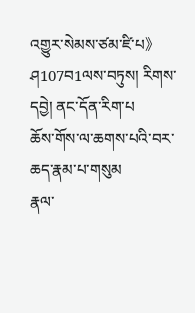འགྱུར་སེམས་ཙམ་ཛི་པ》ཤ107བ1ལས་བཏུས། རིགས་དབྱེ། ནང་དོན་རིག་པ
ཆོས་གོས་ལ་ཆགས་པའི་བར་ཆད་རྣམ་པ་གསུམ
རྣལ་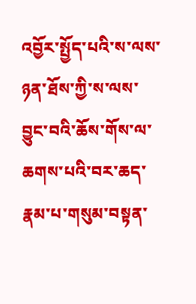འབྱོར་སྤྱོད་པའི་ས་ལས་ཉན་ཐོས་ཀྱི་ས་ལས་བྱུང་བའི་ཆོས་གོས་ལ་ཆགས་པའི་བར་ཆད་རྣམ་པ་གསུམ་བསྟན་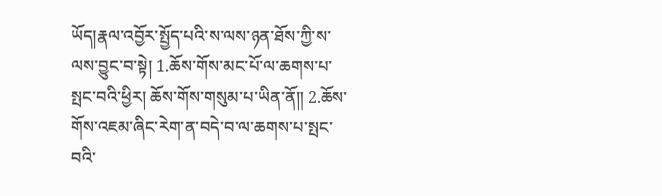ཡོད།རྣལ་འབྱོར་སྤྱོད་པའི་ས་ལས་ཉན་ཐོས་ཀྱི་ས་ལས་བྱུང་བ་སྟེ། 1.ཆོས་གོས་མང་པོ་ལ་ཆགས་པ་སྤང་བའི་ཕྱིར། ཆོས་གོས་གསུམ་པ་ཡིན་ནོ༎ 2.ཆོས་གོས་འཇམ་ཞིང་རེག་ན་བདེ་བ་ལ་ཆགས་པ་སྤང་བའི་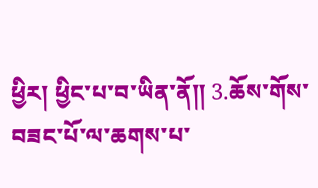ཕྱིར། ཕྱིང་པ་བ་ཡིན་ནོ༎ 3.ཆོས་གོས་བཟང་པོ་ལ་ཆགས་པ་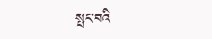སྤང་བའི